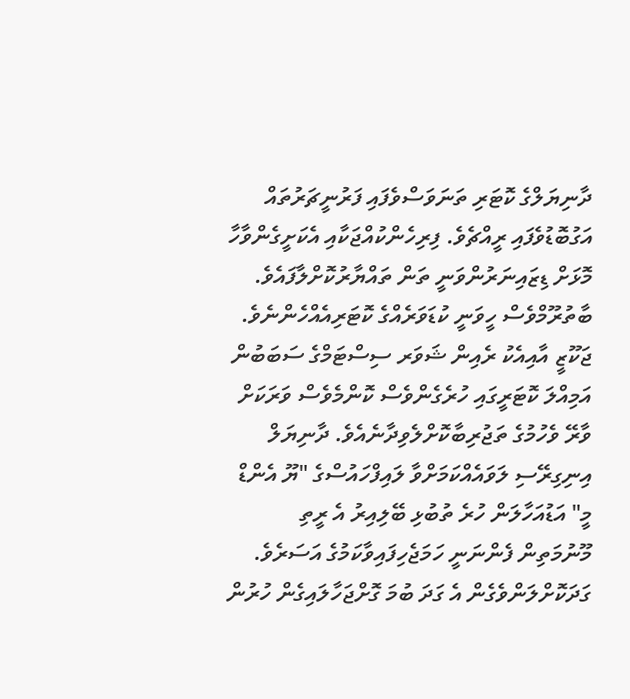ދާނިޔަލްގެ ކޮޓަރި ތަނަވަސްވެފައި ފަރުނީޗަރުތައް އަގުބޮޑުވެފައި ރީއްޗެވެ. ފިރިހެންކުއްޖަކާއި އެކަށީގެންވާހާ މޮޅަށް ޑިޒައިނަރުންވަނީ ތަން ތައްޔާރުކޮށްލާފައެވެ. ބާތުރޫމްވެސް ހީވަނީ ކުޑަވަރެއްގެ ކޮޓަރިއެއްހެންނެވެ. ޖަކޫޒީ އާއިއެކު ރެއިން ޝަވަރ ސިސްޓަމްގެ ސަބަބުން އަމިއްލަ ކޮޓަރީގައި ހުރެގެންވެސް ކޮންމެވެސް ވަރަކަށް ވާރޭ ވެހުމުގެ ތަޖުރިބާކޮށްލެވިދާނެއެވެ. ދާނިޔަލް އިނިގިރޭސި ލަވައެއްކަމަށްވާ ލައިފްހައުސްގެ "ޔޫ އެންޑް މީ" އަޑުއަހާލަން ހުރެ ތުބުޅި ބޭލިއިރު އެ ރީތި މޫނުމަތިން ފެންނަނީ ހަމަޖެހިފައިވާކަމުގެ އަސަރެވެ. ގަދަކޮށްލަންވެގެން އެ ގަދަ ބުމަ ގޮށްޖަހާލައިގެން ހުރުން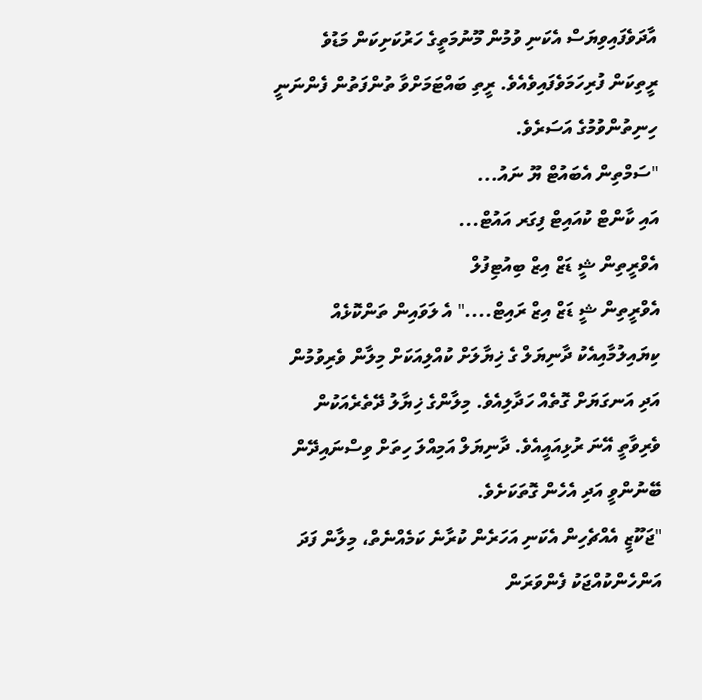އާދަވެފައިވިޔަސް އެކަނި ވުމުން މޫނުމަތީގެ ހަރުކަށިކަން މަޑުވެ ރީތިކަން ފުރިހަމަވެފައިވެއެވެ. ރީތި ބައްޓަމަށްވާ ތުންފަތުން ފެންނަނީ ހިނިތުންވުމުގެ އަސަރެވެ.
"ސަމްތިން އެބައުޓް ޔޫ ނައު...
އައި ކާންޓް ކުއައިޓް ފިގަރ އައުޓް...
އެވްރީތިން ޝީ ޑަޒް އިޒް ބިއުޓިފުލް
އެވްރީތިން ޝީ ޑަޒް އިޒް ރައިޓް...." އެ ލަވައިން ތަންކޮޅެއް ކިޔައިލުމާއިއެކު ދާނިޔަލް ގެ ޚިޔާލަށް ކުއްލިއަކަށް މިލާން ވެރިވުމުން އަދި އަނގަޔަށް ގޮތެއް ހަދާލިއެވެ. މިލާންގެ ޚިޔާލު ދޭތެރެއަކުން ވެރިވާތީ އޭނަ ރުޅިއައީއެވެ. ދާނިޔަލް އަމިއްލަ ހިތަށް ވިސްނައިދޭން ބޭނުންވީ އަދި އެހެން ގޮތަކަށެވެ.
"ޖަކޫޒީ އެއްޗެހިން އެކަނި އަހަރެން ކުރާނެ ކަމެއްނެތް، މިލާން ފަދަ އަންހެންކުއްޖަކު ފެންވަރަން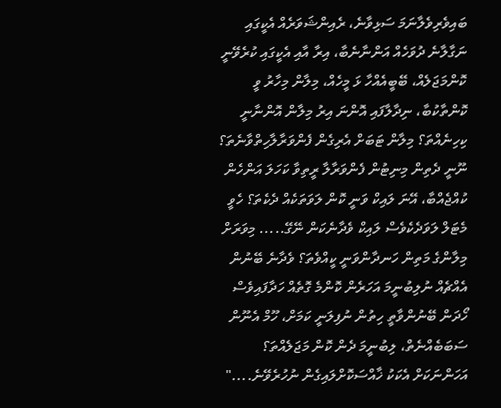ބައިވެރިވެލާނަމަ ސަޅިވާނެ، ރެއިންޝަވަރެއް އެކީގައި ނަގާލާނެ ދުވަހެއް އަންނާނެބާ، އިރާ އާއި އެކީގައި ކުރެވޭނީ ކޮންމަޖަލެއް، ބޭބީއެއްހާ ޅަ މީހެއް، މިލާން މިހާރު ވީ ކޮންތާކުބާ، ނިދާލާފައި އޮންނަ އިރު މިލާން އޮންނާނީ ކިހިނެއްތަ؟ މިލާން ޓަބަށް އެރިގެން ފެންވަރާލާހިތްވާނެތަ؟ ނޫނީ ދެތިން މިނިޓުން ފެންވަރާލާ ރީތިވާ ކަހަލަ އަންހެން ކުއްޖެއްބާ، އޭނަ ލައިކް ވަނީ ކޮން ލަވަތަކެއް ދެކެތަ؟ ހެވީ މެޓަލް ލަވަދެކެވެސް ލައިކް ވެދާނެކަން ނޭގޭ..... މިވަރަށް މިލާންގެ މަތިން ހަނދާންވަނީ ކީއްވެތަ؟ ވެދާނެ ބޭނުން އެއްޗެއް ނުލިބުނީމަ އަހަރެން ކޮންމެ ގޮތެއް ހަދާފައިވެސް ހޯދަން ބޭނުންވާތީ ހިތުން ނުފިލަނީ ކަމަށް، ހޫމް އެނޫން ސަބަބެއްނެތް، ލިބުނީމަ ދެން ކޮން މަޖަލެއްތަ؟ އަހަންނަކަށް އެކަކު ޚާއްސަކޮށްލައިގެން ނުހުރެވޭނެ...."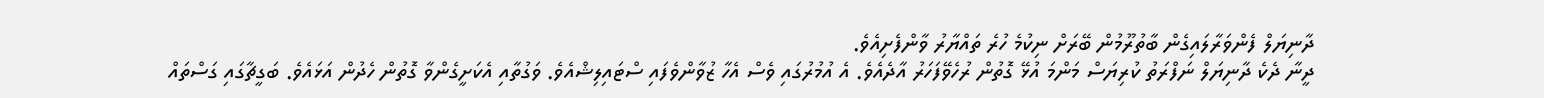ދާނިޔަލް ފެންވަރާލައިގެން ބާތުރޫމުން ބޭރަށް ނިކުމެ ހުރެ ތައްޔާރު ވާންފެށިއެވެ.
ދީނާ ދެކެ ދާނިޔަލް ނަފްރަތު ކުރިޔަސް މަންމަ އުޅޭ ގޮތުން ރުހެވޭފަހަރު އާދެއެވެ. އެ އުމުރުގައި ވެސް އެހާ ޒުވާންވެފައި ސްޓައިލިޝްއެވެ. ވަގުތާއި އެކަށީގެންވާ ގޮތުން ހެދުން އަޅައެވެ. ބަގީޗާގައި ގަސްތައް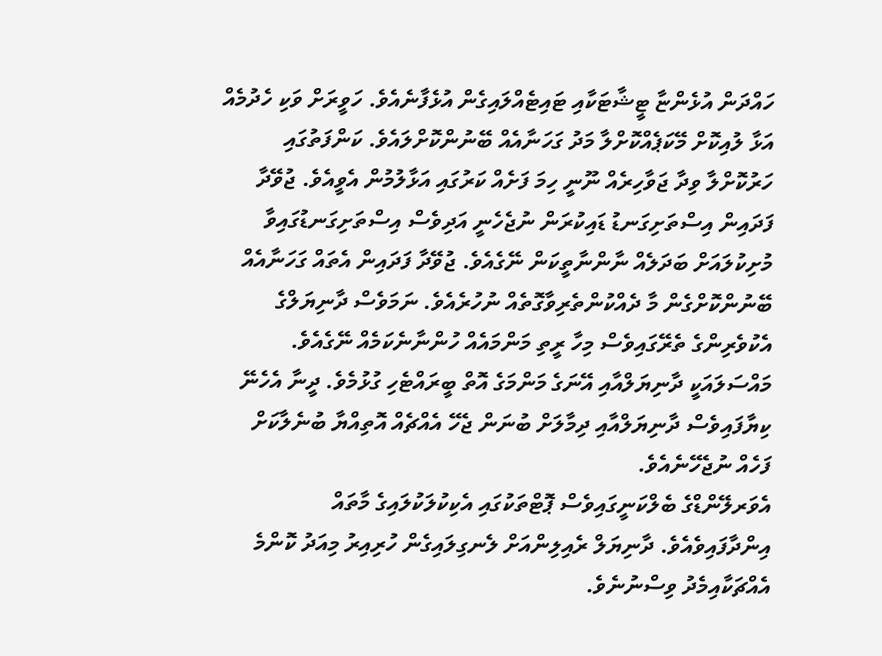ހައްދަން އުޅެންޏާ ޓީޝާޓަކާއި ޓައިޓެއްލައިގެން އުޅެފާނެއެވެ. ހަވީރަށް ވަކި ހެދުމެއް އަޅާ ލުއިކޮށް މޭކަޕެއްކޮށްލާ މަދު ގަހަނާއެއް ބޭނުންކޮށްލައެވެ. ކަންފަތުގައި ހަރުކޮށްލާ ވިދާ ޖަވާހިރެއް ނޫނީ ހިމަ ފަށެއް ކަރުގައި އަޅާލުމުން އެވީއެވެ. ޖުވޭދާ ފަދައިން އިސްތަށިގަނޑު ޑައިކުރަން ނުޖެހެނީ އަދިވެސް އިސްތަށިގަނޑުގައިވާ މުށިކުލައަށް ބަދަލެއް ނާންނާތީކަން ނޭގެއެވެ. ޖުވޭދާ ފަދައިން އެތައް ގަހަނާއެއް ބޭނުންކޮށްގެން މާ ދެއްކުންތެރިވާގޮތެއް ނުހުރެއެވެ. ނަމަވެސް ދާނިޔަލްގެ އެކުވެރިންގެ ތެރޭގައިވެސް މިހާ ރީތި މަންމައެއް ހުންނާނެކަމެއް ނޭގެއެވެ. މައްސަލައަކީ ދާނިޔަލްއާއި އޭނަގެ މަންމަގެ އޮތް ބީރައްޓެހި ގުޅުމެވެ. ދީނާ އެހެނޭ ކިޔާފައިވެސް ދާނިޔަލްއާއި ދިމާލަށް ބުނަން ޖެހޭ އެއްޗެއް އޮތިއްޔާ ބުނެލާކަށް ފަހެއް ނުޖެހޭނެއެވެ.
އެވަރލޭންޑްގެ ބެލްކަނީގައިވެސް ޕޮޓްތަކުގައި އެކިކުލަކުލައިގެ މާތައް އިންދާފައިވެއެވެ. ދާނިޔަލް ރެއިލިންއަށް ލެނގިލައިގެން ހުރިއިރު މިއަދު ކޮންމެ އެއްޗަކާއިމެދު ވިސްނުނެވެ.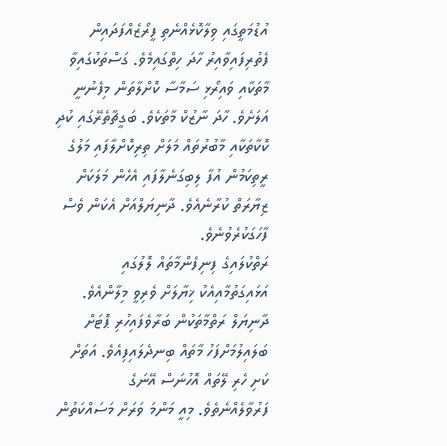އުޑުމަތީގައި ވިލާކޮޅެއްނެތި ފީރޯޒެއްފަދައިން ފެތުރިފައިވާއިރު ހާދަ ހިތްގައިމެވެ. ގަސްތަކުގައިވާ މާތަކާއި ވައިރޯޅި ސަމާސާ ކޮށްލާތަން މިފެނުނީ އަލަށެވެ. ހާދަ ނާޒުކް މާތަކެވެ. ބަގީޗާތެރޭގައި ކުދި ކޮކާތަކާއި މާބުރުތައް މަލަށް ތިރިކޮށްލާފައި މަލުގެ ރީތިކަމުން އުފާ ލިބިގަނެލާފައި އެހެން މަލަކަށް ޒިޔާރަތް ކުރާނެއެވެ. ދާނިޔަލްއަށް އެކަން ވެސް ފާހަގަކުރެވުނެވެ.
ރަތްކުލައިގެ ފިނިފެންމާތައް ލޮލުގައި އަޅައިގަތުމާއިއެކު ޚިޔާލަށް ވެރިވީ މިލާންއެވެ. ދާނިޔަލް ރަތްމާތަކުން ބަރާވެފައިހުރި ޕޮޓަށް ބަލައިލުމަށްފަހު މާތައް ބިނދެލައިފިއެވެ. އަތަށް ކަށި ހެރި ލޭތައް އޮހުނަސް އޭނަގެ ފަރުވާލެއްނެތެވެ. މިއީ މަންމަ ވަރަށް މަސައްކަތުން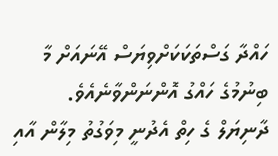ހައްދާ ގަސްތަކަކަށްވިޔަސް އޭނައަށް މާ ބިނުމުގެ ހައްގު އޮންނަންވާނެއެވެ.
ދާނިޔަލް ގެ ހިތް އެދުނީ މިވަގުތު މިލާން އާއި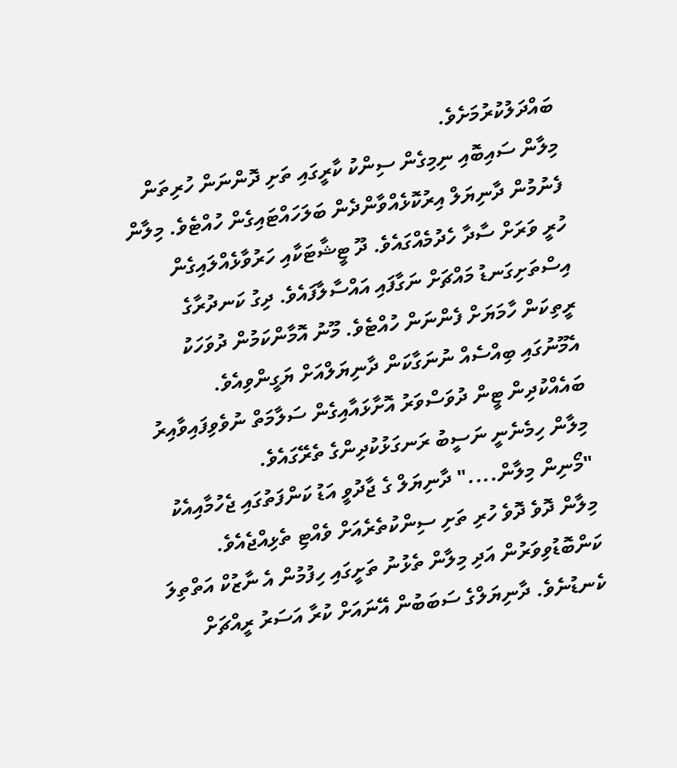ބައްދަލުކުރުމަށެވެ.
މިލާން ސައިބޮއި ނިމިގެން ސިންކު ކާރީގައި ތަށި ދޮންނަން ހުރިތަން ފެނުމުން ދާނިޔަލް އިރުކޮޅެއްވާންދެން ބަލަހައްޓައިގެން ހުއްޓެވެ. މިލާން ހުރީ ވަރަށް ސާދާ ހެދުމެއްގައެވެ. ދޫ ޓީޝާޓަކާއި ހަރުވާޅެއްލައިގެން އިސްތަށިގަނޑު މައްޗަށް ނަގާފައި އައްސާލާފައެވެ. ދިގު ކަނދުރާގެ ރީތިކަން ހާމަޔަށް ފެންނަން ހުއްޓެވެ. މޫނު އޮމާންކަމުން ދުވަހަކު އެމޫނުގައި ބިއްސެއް ނުނަގާކަން ދާނިޔަލްއަށް ޔަގީންވިއެވެ. ބައެއްކުދިން ޓީން ދުވަސްވަރު އޮށާޅައާއިގެން ސަލާމަތް ނުވެވިފައިވާއިރު މިލާން ހިމެނެނީ ނަސީބު ރަނގަޅުކުދިންގެ ތެރޭގައެވެ.
"މޯނިން މިލާން...." ދާނިޔަލް ގެ ޖާދުވީ އަޑު ކަންފަތުގައި ޖެހުމާއިއެކު މިލާން ދޮވެ ދޮވެ ހުރި ތަށި ސިންކުތެރެއަށް ވެއްޓި ތެޅިއްޖެއެވެ. ކަންބޮޑުވިވަރުން އަދި މިލާން ތެޅުނު ތަށީގައި ހިފުމުން އެ ނާޒުކް އަތްތިލަ ކެނޑުނެވެ. ދާނިޔަލްގެ ސަބަބުން އޭނައަށް ކުރާ އަސަރު ރީއްޗަށް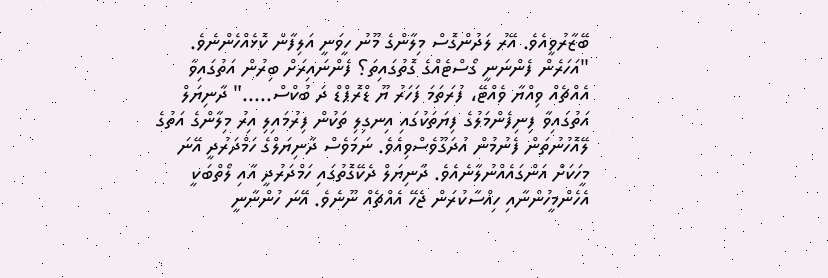ބޭޒާރުވީއެވެ. އޭރު ލަދުންގޮސް މިލާންގެ މޫނު ހީވަނީ އަލިފާން ކޮޅެއްހެންނެވެ.
"އަހަރެން ފެންނަނީ ގޯސްޓެއްގެ ގޮތުގައިތަ؟ ފެންނައިރަށް ބިރުން އަތުގައިވާ އެއްޗެއް ވިއްޔާ ވެއްޓޭ، ފުރަތަމަ ފަހަރު ޔޫ ޑްރޮޕްޑް ދަ ބުކްސް....." ދާނިޔަލް އަތުގައިވާ ފިނިފެންމަލުގެ ފިޔަތަކުގައި އިނގިލި ތަކުން ފިރުމައިލި އިރު މިލާންގެ އަތުގެ ލޭއޮހުނުތަން ފެނުމުން އުދަގޫވެސްވިއެވެ. ނަމަވެސް ދާނިޔަލްގެ ހަމްދަރުދީ އޭނަ މީހަކަށް އަންގައެއްނުލާނެއެވެ. ދާނިޔަލް ދެކޭގޮތުގައި ހަމްދަރުދީ އާއި ލޯތްބަކީ އެހެންމީހުންނާއި ހިއްސާކުރަން ޖެހޭ އެއްޗެއް ނޫނެވެ. އޭނަ ހުންނާނީ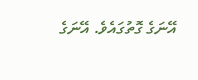އޭނަގެ ގޮތުގައެވެ. އޭނަގެ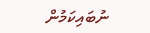ނުބައިކަމުން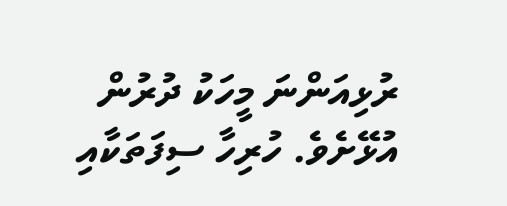ރުޅިއަންނަ މީހަކު ދުރުން އުޅޭށެވެ. ހުރިހާ ސިފަތަކާއި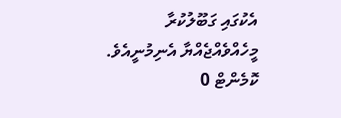އެކުގައި ގަބޫލުކުރާ މީހެއްވެއްޖެއްޔާ އެނިމުނީއެވެ.
ކޮމެންޓް 0